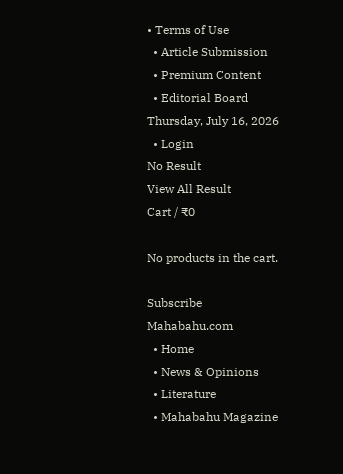• Terms of Use
  • Article Submission
  • Premium Content
  • Editorial Board
Thursday, July 16, 2026
  • Login
No Result
View All Result
Cart / ₹0

No products in the cart.

Subscribe
Mahabahu.com
  • Home
  • News & Opinions
  • Literature
  • Mahabahu Magazine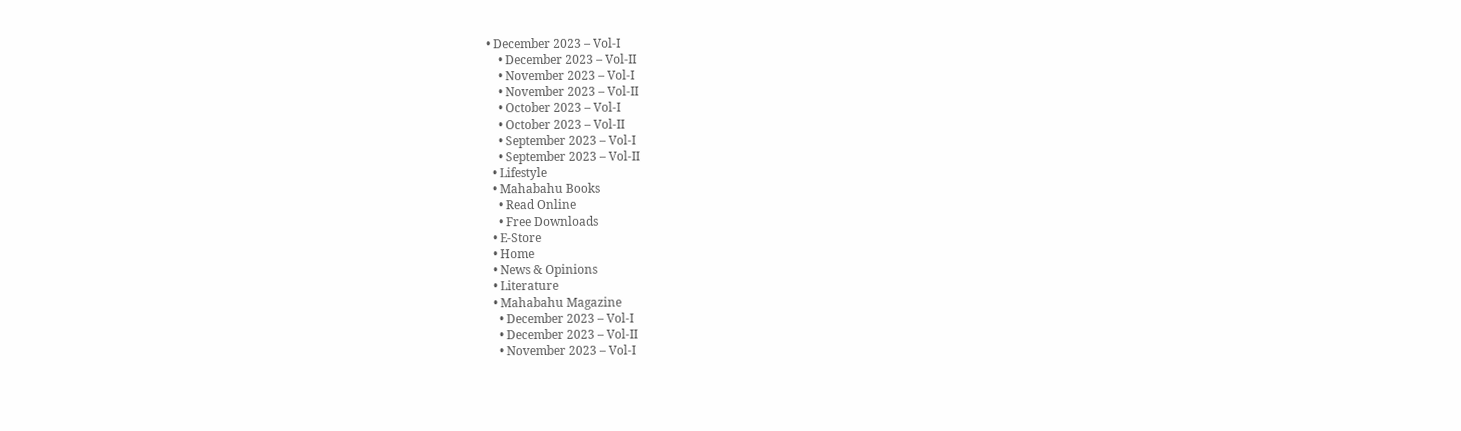• December 2023 – Vol-I
    • December 2023 – Vol-II
    • November 2023 – Vol-I
    • November 2023 – Vol-II
    • October 2023 – Vol-I
    • October 2023 – Vol-II
    • September 2023 – Vol-I
    • September 2023 – Vol-II
  • Lifestyle
  • Mahabahu Books
    • Read Online
    • Free Downloads
  • E-Store
  • Home
  • News & Opinions
  • Literature
  • Mahabahu Magazine
    • December 2023 – Vol-I
    • December 2023 – Vol-II
    • November 2023 – Vol-I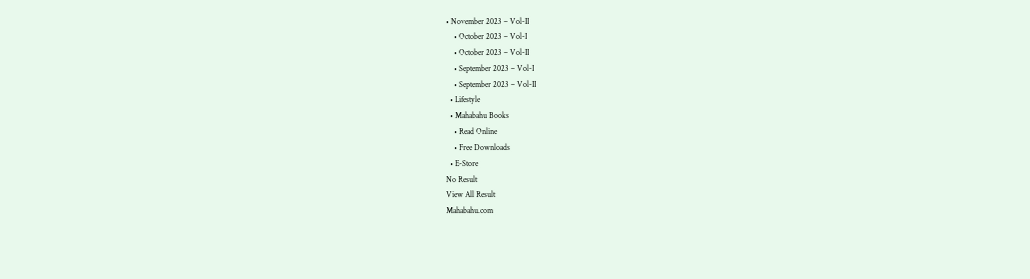• November 2023 – Vol-II
    • October 2023 – Vol-I
    • October 2023 – Vol-II
    • September 2023 – Vol-I
    • September 2023 – Vol-II
  • Lifestyle
  • Mahabahu Books
    • Read Online
    • Free Downloads
  • E-Store
No Result
View All Result
Mahabahu.com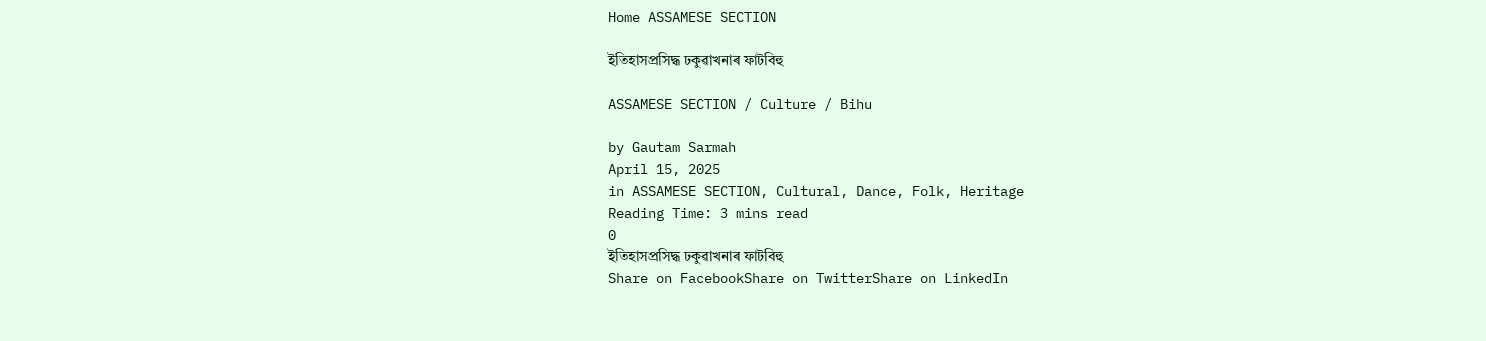Home ASSAMESE SECTION

ইতিহাসপ্ৰসিদ্ধ ঢকুৱাখনাৰ ফাটবিহু

ASSAMESE SECTION / Culture / Bihu

by Gautam Sarmah
April 15, 2025
in ASSAMESE SECTION, Cultural, Dance, Folk, Heritage
Reading Time: 3 mins read
0
ইতিহাসপ্ৰসিদ্ধ ঢকুৱাখনাৰ ফাটবিহু
Share on FacebookShare on TwitterShare on LinkedIn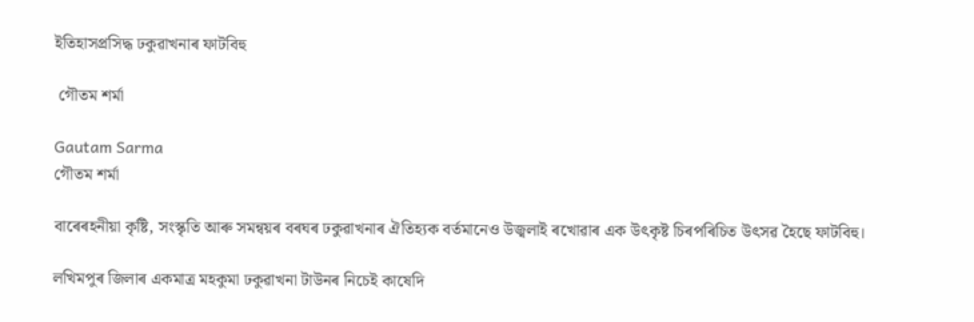ইতিহাসপ্ৰসিদ্ধ ঢকুৱাখনাৰ ফাটবিহু

 গৌতম শৰ্মা

Gautam Sarma
গৌতম শৰ্মা

বাৰেৰহনীয়া কৃষ্টি, সংস্কৃতি আৰু সমন্বয়ৰ বৰঘৰ ঢকুৱাখনাৰ ঐতিহ্যক বৰ্তমানেও উজ্বলাই ৰখোৱাৰ এক উৎকৃষ্ট চিৰপৰিচিত উৎসৱ হৈছে ফাটবিহু।

লখিমপুৰ জিলাৰ একমাত্ৰ মহকুমা ঢকুৱাখনা টাউনৰ নিচেই কাষেদি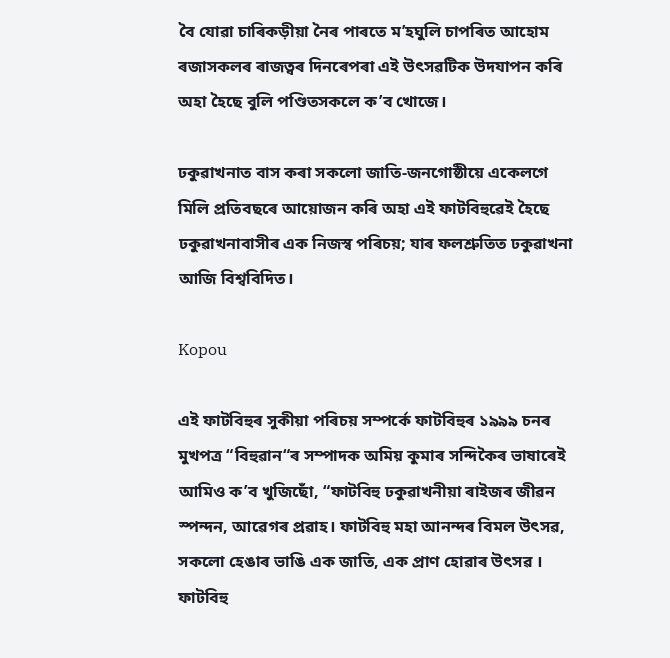বৈ যোৱা চাৰিকড়ীয়া নৈৰ পাৰতে ম’হঘুলি চাপৰিত আহোম ৰজাসকলৰ ৰাজত্বৰ দিনৰেপৰা এই উৎসৱটিক উদযাপন কৰি অহা হৈছে বুলি পণ্ডিতসকলে ক’ব খোজে।

ঢকুৱাখনাত বাস কৰা সকলো জাতি-জনগোষ্ঠীয়ে একেলগে মিলি প্ৰতিবছৰে আয়োজন কৰি অহা এই ফাটবিহুৱেই হৈছে ঢকুৱাখনাবাসীৰ এক নিজস্ব পৰিচয়; যাৰ ফলশ্ৰুতিত ঢকুৱাখনা আজি বিশ্ববিদিত।

Kopou

এই ফাটবিহুৰ সুকীয়া পৰিচয় সম্পৰ্কে ফাটবিহুৰ ১৯৯৯ চনৰ মুখপত্ৰ “বিহুৱান“ৰ সম্পাদক অমিয় কুমাৰ সন্দিকৈৰ ভাষাৰেই আমিও ক’ব খুজিছোঁ, “ফাটবিহু ঢকুৱাখনীয়া ৰাইজৰ জীৱন স্পন্দন, আৱেগৰ প্ৰৱাহ। ফাটবিহু মহা আনন্দৰ বিমল উৎসৱ, সকলো হেঙাৰ ভাঙি এক জাতি, এক প্ৰাণ হোৱাৰ উৎসৱ । ফাটবিহু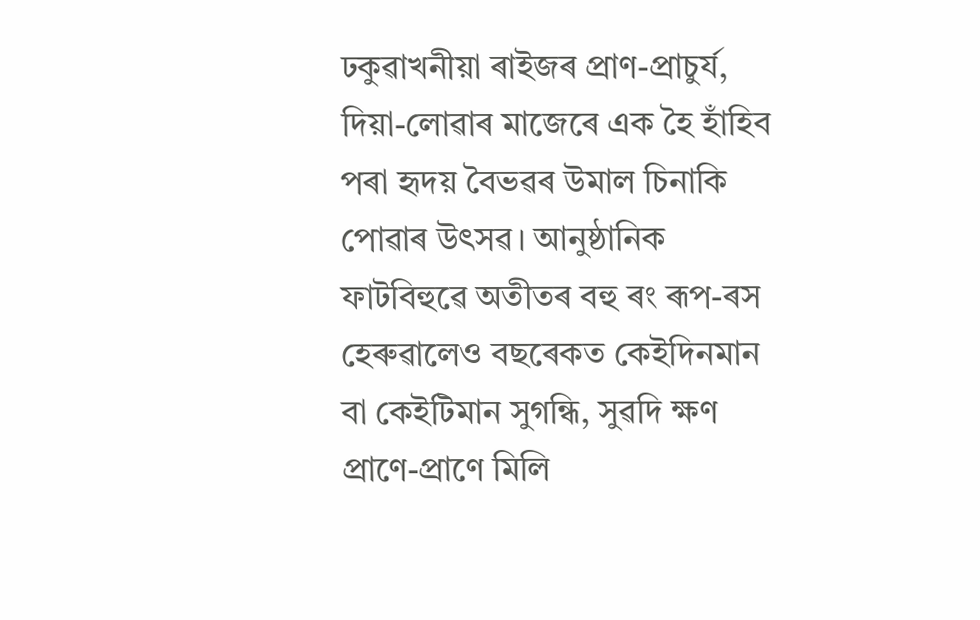ঢকুৱাখনীয়া ৰাইজৰ প্ৰাণ-প্ৰাচুৰ্য, দিয়া-লোৱাৰ মাজেৰে এক হৈ হাঁহিব পৰা হৃদয় বৈভৱৰ উমাল চিনাকি পোৱাৰ উৎসৱ। আনুষ্ঠানিক ফাটবিহুৱে অতীতৰ বহু ৰং ৰূপ-ৰস হেৰুৱালেও বছৰেকত কেইদিনমান বা কেইটিমান সুগন্ধি, সুৱদি ক্ষণ প্ৰাণে-প্ৰাণে মিলি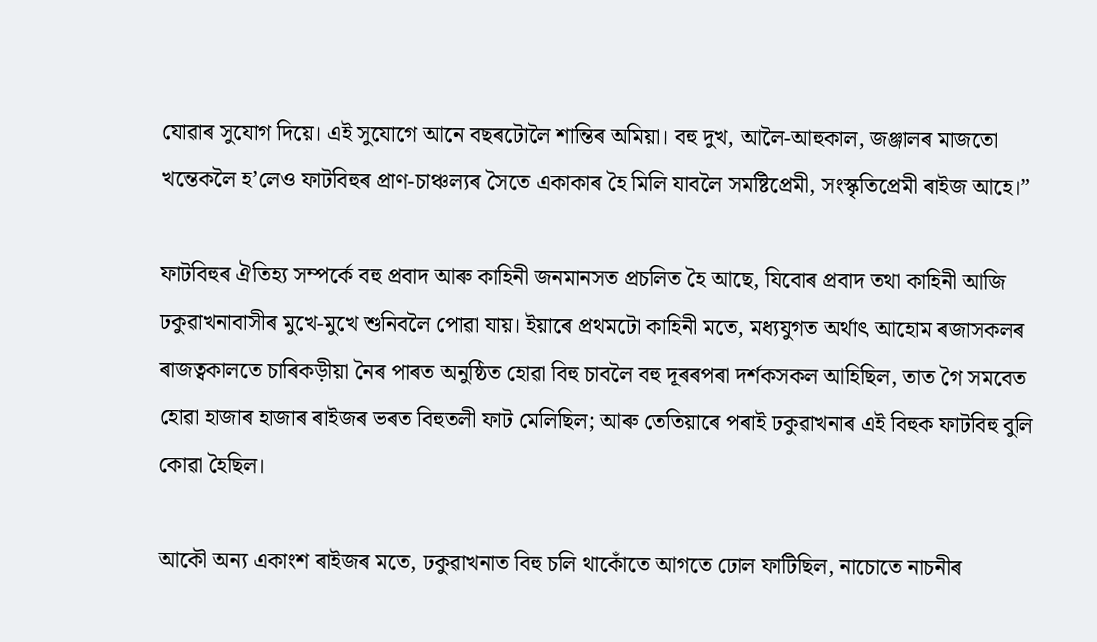যোৱাৰ সুযোগ দিয়ে। এই সুযোগে আনে বছৰটোলৈ শান্তিৰ অমিয়া। বহু দুখ, আলৈ-আহুকাল, জঞ্জালৰ মাজতো খন্তেকলৈ হ’লেও ফাটবিহুৰ প্ৰাণ-চাঞ্চল্যৰ সৈতে একাকাৰ হৈ মিলি যাবলৈ সমষ্টিপ্ৰেমী, সংস্কৃতিপ্ৰেমী ৰাইজ আহে।”

ফাটবিহুৰ ঐতিহ্য সম্পৰ্কে বহু প্ৰবাদ আৰু কাহিনী জনমানসত প্ৰচলিত হৈ আছে, যিবোৰ প্ৰবাদ তথা কাহিনী আজি ঢকুৱাখনাবাসীৰ মুখে-মুখে শুনিবলৈ পোৱা যায়। ইয়াৰে প্ৰথমটো কাহিনী মতে, মধ্যযুগত অৰ্থাৎ আহোম ৰজাসকলৰ ৰাজত্বকালতে চাৰিকড়ীয়া নৈৰ পাৰত অনুষ্ঠিত হোৱা বিহু চাবলৈ বহু দূৰৰপৰা দৰ্শকসকল আহিছিল, তাত গৈ সমবেত হোৱা হাজাৰ হাজাৰ ৰাইজৰ ভৰত বিহুতলী ফাট মেলিছিল; আৰু তেতিয়াৰে পৰাই ঢকুৱাখনাৰ এই বিহুক ফাটবিহু বুলি কোৱা হৈছিল।

আকৌ অন্য একাংশ ৰাইজৰ মতে, ঢকুৱাখনাত বিহু চলি থাকোঁতে আগতে ঢোল ফাটিছিল, নাচোতে নাচনীৰ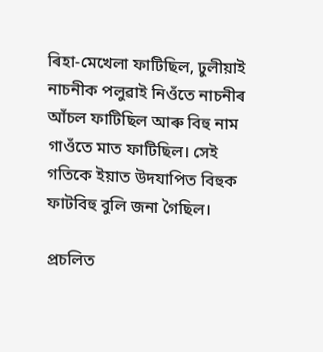ৰিহা-মেখেলা ফাটিছিল, ঢুলীয়াই নাচনীক পলুৱাই নিওঁতে নাচনীৰ আঁচল ফাটিছিল আৰু বিহু নাম গাওঁতে মাত ফাটিছিল। সেই গতিকে ইয়াত উদযাপিত বিহুক ফাটবিহু বুলি জনা গৈছিল।

প্ৰচলিত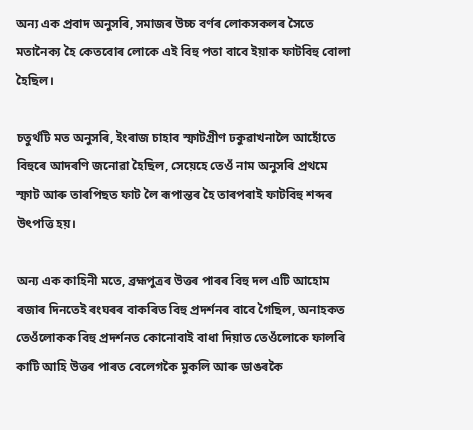অন্য এক প্ৰবাদ অনুসৰি, সমাজৰ উচ্চ বৰ্ণৰ লোকসকলৰ সৈতে মতানৈক্য হৈ কেতবোৰ লোকে এই বিহু পতা বাবে ইয়াক ফাটবিহু বোলা হৈছিল।

চতুৰ্থটি মত অনুসৰি, ইংৰাজ চাহাব স্ফাটগ্ৰীণ ঢকুৱাখনালৈ আহোঁতে বিহুৰে আদৰণি জনোৱা হৈছিল, সেয়েহে তেওঁ নাম অনুসৰি প্ৰথমে স্ফাট আৰু তাৰপিছত ফাট লৈ ৰূপান্তৰ হৈ তাৰপৰাই ফাটবিহু শব্দৰ উৎপত্তি হয়।

অন্য এক কাহিনী মতে, ব্ৰহ্মপুত্ৰৰ উত্তৰ পাৰৰ বিহু দল এটি আহোম ৰজাৰ দিনতেই ৰংঘৰৰ বাকৰিত বিহু প্ৰদৰ্শনৰ বাবে গৈছিল, অনাহকত তেওঁলোকক বিহু প্ৰদৰ্শনত কোনোবাই বাধা দিয়াত তেওঁলোকে ফালৰি কাটি আহি উত্তৰ পাৰত বেলেগকৈ মুকলি আৰু ডাঙৰকৈ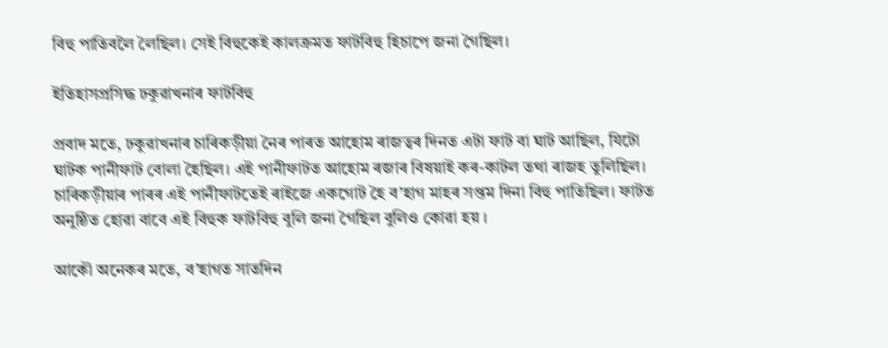বিহু পাতিবলৈ লৈছিল। সেই বিহুকেই কালক্ৰমত ফাটবিহু হিচাপে জনা গৈছিল।

ইতিহাসপ্ৰসিদ্ধ ঢকুৱাখনাৰ ফাটবিহু

প্ৰবাদ মতে, ঢকুৱাখনাৰ চাৰিকড়ীয়া নৈৰ পাৰত আহোম ৰাজত্বৰ দিনত এটা ফাট বা ঘাট আছিল, যিটো ঘাটক পানীফাট বোলা হৈছিল। এই পানীফাটত আহোম ৰজাৰ বিষয়াই কৰ-কাটল তথা ৰাজহ তুলিছিল। চাৰিকড়ীয়াৰ পাৰৰ এই পানীফাটতেই ৰাইজে একগোট হৈ ব’হাগ মাহৰ সপ্তম দিনা বিহু পাতিছিল। ফাটত অনুষ্ঠিত হোৱা বাবে এই বিহুক ফাটবিহু বুলি জনা গৈছিল বুলিও কোৱা হয় ।

আকৌ অনেকৰ মতে, ব’হাগত সাতদিন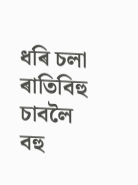ধৰি চলা ৰাতিবিহু চাবলৈ বহু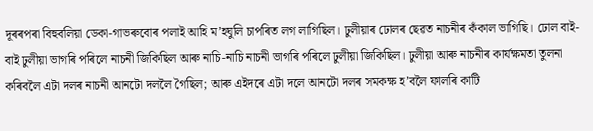দূৰৰপৰা বিহুবলিয়া ডেকা-গাভৰুবোৰ পলাই আহি ম’হঘুলি চাপৰিত লগ লাগিছিল। ঢুলীয়াৰ ঢোলৰ ছেৱত নাচনীৰ কঁকাল ভাগিছি। ঢোল বাই-বাই ঢুলীয়া ভাগৰি পৰিলে নাচনী জিকিছিল আৰু নাচি-নাচি নাচনী ভাগৰি পৰিলে ঢুলীয়া জিকিছিল। ঢুলীয়া আৰু নাচনীৰ কাৰ্যক্ষমতা তুলনা কৰিবলৈ এটা দলৰ নাচনী আনটো দললৈ গৈছিল; আৰু এইদৰে এটা দলে আনটো দলৰ সমকক্ষ হ’বলৈ ফালৰি কাটি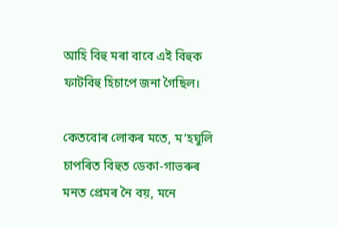আহি বিহু মৰা বাবে এই বিহুক ফাটবিহু হিচাপে জনা গৈছিল।

কেতবোৰ লোকৰ মতে, ম’হঘুলি চাপৰিত বিহুত ডেকা-গাভৰুৰ মনত প্ৰেমৰ নৈ বয়, মনে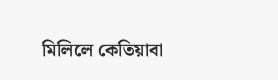মিলিলে কেতিয়াবা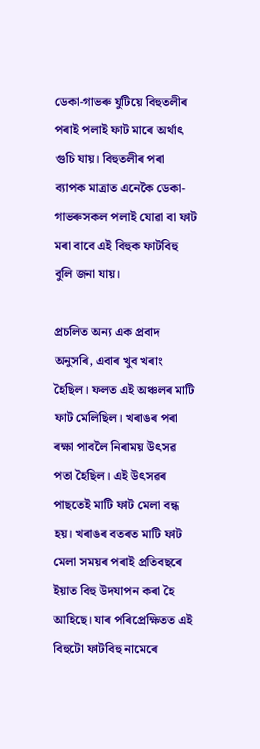ডেকা-গাভৰু যুটিয়ে বিহুতলীৰ পৰাই পলাই ফাট মাৰে অৰ্থাৎ গুচি যায়। বিহুতলীৰ পৰা ব্যাপক মাত্ৰাত এনেকৈ ডেকা-গাভৰুসকল পলাই যোৱা বা ফাট মৰা বাবে এই বিহুক ফাটবিহু বুলি জনা যায়।

প্ৰচলিত অন্য এক প্ৰবাদ অনুসৰি, এবাৰ খুব খৰাং হৈছিল। ফলত এই অঞ্চলৰ মাটি ফাট মেলিছিল। খৰাঙৰ পৰা ৰক্ষা পাবলৈ নিৰাময় উৎসৱ পতা হৈছিল। এই উৎসৱৰ পাছতেই মাটি ফাট মেলা বন্ধ হয়। খৰাঙৰ বতৰত মাটি ফাট মেলা সময়ৰ পৰাই প্ৰতিবছৰে ইয়াত বিহু উদযাপন কৰা হৈ আহিছে। যাৰ পৰিপ্ৰেক্ষিতত এই বিহুটো ফাটবিহু নামেৰে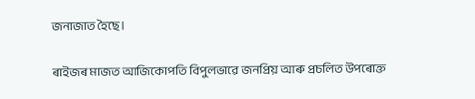জনাজাত হৈছে।

ৰাইজৰ মাজত আজিকোপতি বিপুলভাৱে জনপ্রিয় আৰু প্ৰচলিত উপৰোক্ত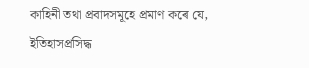কাহিনী তথা প্ৰবাদসমূহে প্ৰমাণ কৰে যে, ইতিহাসপ্ৰসিদ্ধ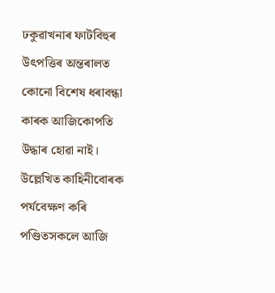ঢকুৱাখনাৰ ফাটবিহুৰ উৎপত্তিৰ অন্তৰালত কোনো বিশেষ ধৰাবন্ধা কাৰক আজিকোপতি উদ্ধাৰ হোৱা নাই। উল্লেখিত কাহিনীবোৰক পৰ্যবেক্ষণ কৰি পণ্ডিতসকলে আজি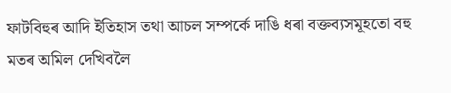ফাটবিহুৰ আদি ইতিহাস তথা আচল সম্পৰ্কে দাঙি ধৰা বক্তব্যসমূহতো বহু মতৰ অমিল দেখিবলৈ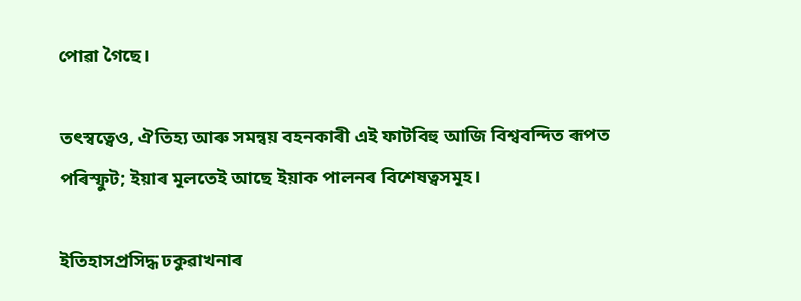পোৱা গৈছে।

তৎস্বত্বেও, ঐতিহ্য আৰু সমন্বয় বহনকাৰী এই ফাটবিহু আজি বিশ্ববন্দিত ৰূপত পৰিস্ফুট; ইয়াৰ মূলতেই আছে ইয়াক পালনৰ বিশেষত্বসমূহ।

ইতিহাসপ্ৰসিদ্ধ ঢকুৱাখনাৰ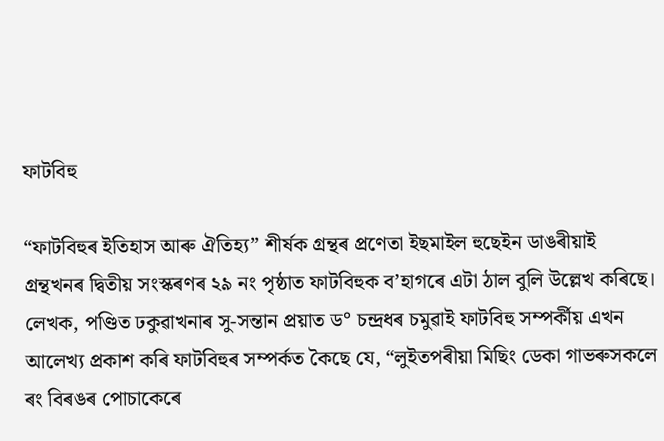ফাটবিহু

“ফাটবিহুৰ ইতিহাস আৰু ঐতিহ্য” শীৰ্ষক গ্ৰন্থৰ প্ৰণেতা ইছমাইল হুছেইন ডাঙৰীয়াই গ্ৰন্থখনৰ দ্বিতীয় সংস্কৰণৰ ২৯ নং পৃষ্ঠাত ফাটবিহুক ব’হাগৰে এটা ঠাল বুলি উল্লেখ কৰিছে। লেখক, পণ্ডিত ঢকুৱাখনাৰ সু-সন্তান প্ৰয়াত ড° চন্দ্ৰধৰ চমুৱাই ফাটবিহু সম্পৰ্কীয় এখন আলেখ্য প্ৰকাশ কৰি ফাটবিহুৰ সম্পৰ্কত কৈছে যে, “লুইতপৰীয়া মিছিং ডেকা গাভৰুসকলে ৰং বিৰঙৰ পোচাকেৰে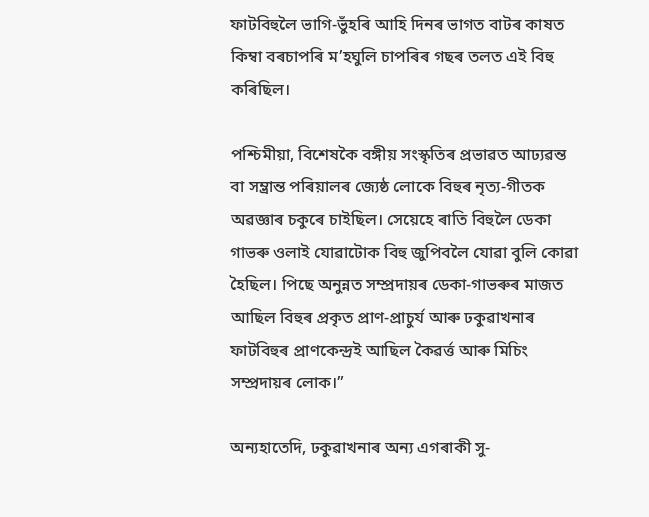ফাটবিহুলৈ ভাগি-ভুঁহৰি আহি দিনৰ ভাগত বাটৰ কাষত কিম্বা বৰচাপৰি ম’হঘুলি চাপৰিৰ গছৰ তলত এই বিহু কৰিছিল।

পশ্চিমীয়া, বিশেষকৈ বঙ্গীয় সংস্কৃতিৰ প্ৰভাৱত আঢ্যৱন্ত বা সম্ভ্ৰান্ত পৰিয়ালৰ জ্যেষ্ঠ লোকে বিহুৰ নৃত্য-গীতক অৱজ্ঞাৰ চকুৰে চাইছিল। সেয়েহে ৰাতি বিহুলৈ ডেকা গাভৰু ওলাই যোৱাটোক বিহু জুপিবলৈ যোৱা বুলি কোৱা হৈছিল। পিছে অনুন্নত সম্প্ৰদায়ৰ ডেকা-গাভৰুৰ মাজত আছিল বিহুৰ প্ৰকৃত প্ৰাণ-প্ৰাচুৰ্য আৰু ঢকুৱাখনাৰ ফাটবিহুৰ প্ৰাণকেন্দ্ৰই আছিল কৈৱৰ্ত্ত আৰু মিচিং সম্প্ৰদায়ৰ লোক।”

অন্যহাতেদি, ঢকুৱাখনাৰ অন্য এগৰাকী সু-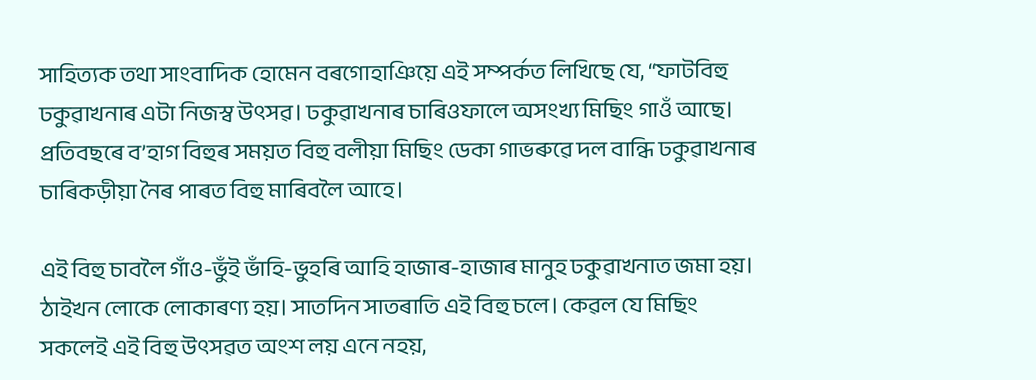সাহিত্যক তথা সাংবাদিক হোমেন বৰগোহাঞিয়ে এই সম্পৰ্কত লিখিছে যে, “ফাটবিহু ঢকুৱাখনাৰ এটা নিজস্ব উৎসৱ। ঢকুৱাখনাৰ চাৰিওফালে অসংখ্য মিছিং গাওঁ আছে। প্ৰতিবছৰে ব’হাগ বিহুৰ সময়ত বিহু বলীয়া মিছিং ডেকা গাভৰুৱে দল বান্ধি ঢকুৱাখনাৰ চাৰিকড়ীয়া নৈৰ পাৰত বিহু মাৰিবলৈ আহে।

এই বিহু চাবলৈ গাঁও-ভুঁই ভাঁহি-ভুহৰি আহি হাজাৰ-হাজাৰ মানুহ ঢকুৱাখনাত জমা হয়। ঠাইখন লোকে লোকাৰণ্য হয়। সাতদিন সাতৰাতি এই বিহু চলে। কেৱল যে মিছিং সকলেই এই বিহু উৎসৱত অংশ লয় এনে নহয়,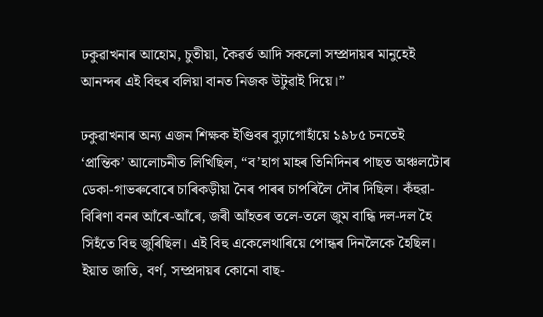ঢকুৱাখনাৰ আহোম, চুতীয়া, কৈৱৰ্ত আদি সকলো সম্প্ৰদায়ৰ মানুহেই আনন্দৰ এই বিহুৰ বলিয়া বানত নিজক উটুৱাই দিয়ে।”

ঢকুৱাখনাৰ অন্য এজন শিক্ষক ইণ্ডিবৰ বুঢ়াগোহাঁয়ে ১৯৮৫ চনতেই ‘প্ৰান্তিক’ আলোচনীত লিখিছিল, “ব’হাগ মাহৰ তিনিদিনৰ পাছত অঞ্চলটোৰ ডেকা-গাভৰুবোৰে চাৰিকড়ীয়া নৈৰ পাৰৰ চাপৰিলৈ দৌৰ দিছিল। কঁহুৱা-বিৰিণা বনৰ আঁৰে-আঁৰে, জৰী আঁহতৰ তলে-তলে জুম বান্ধি দল-দল হৈ সিহঁতে বিহু জুৰিছিল। এই বিহু একেলেথাৰিয়ে পোন্ধৰ দিনলৈকে হৈছিল। ইয়াত জাতি, বৰ্ণ, সম্প্ৰদায়ৰ কোনো বাছ-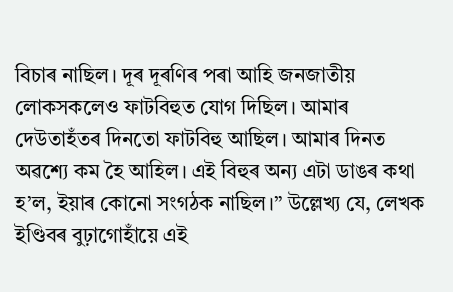বিচাৰ নাছিল। দূৰ দূৰণিৰ পৰা আহি জনজাতীয় লোকসকলেও ফাটবিহুত যোগ দিছিল। আমাৰ দেউতাহঁতৰ দিনতো ফাটবিহু আছিল। আমাৰ দিনত অৱশ্যে কম হৈ আহিল। এই বিহুৰ অন্য এটা ডাঙৰ কথা হ’ল, ইয়াৰ কোনো সংগঠক নাছিল।” উল্লেখ্য যে, লেখক ইণ্ডিবৰ বুঢ়াগোহাঁয়ে এই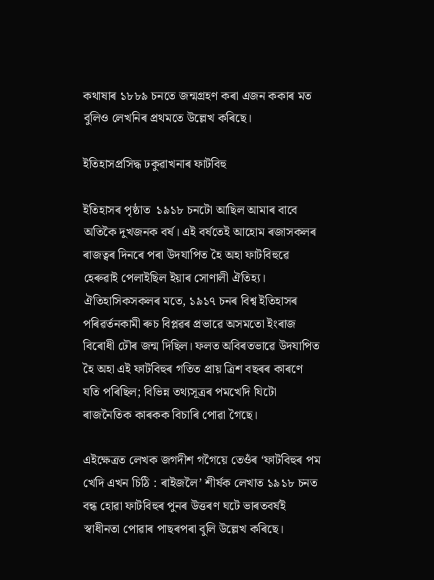কথাষাৰ ১৮৮৯ চনতে জন্মগ্ৰহণ কৰা এজন ককাৰ মত বুলিও লেখনিৰ প্ৰথমতে উল্লেখ কৰিছে।

ইতিহাসপ্ৰসিদ্ধ ঢকুৱাখনাৰ ফাটবিহু

ইতিহাসৰ পৃষ্ঠাত  ১৯১৮ চনটো আছিল আমাৰ বাবে অতিকৈ দুখজনক বৰ্ষ। এই বৰ্ষতেই আহোম ৰজাসকলৰ ৰাজত্বৰ দিনৰে পৰা উদযাপিত হৈ অহা ফাটবিহুৱে হেৰুৱাই পেলাইছিল ইয়াৰ সোণালী ঐতিহ্য। ঐতিহাসিকসকলৰ মতে, ১৯১৭ চনৰ বিশ্ব ইতিহাসৰ পৰিৱৰ্তনকামী ৰুচ বিপ্লৱৰ প্ৰভাৱে অসমতো ইংৰাজ বিৰোধী ঢৌৰ জন্ম দিছিল। ফলত অবিৰতভাৱে উদযাপিত হৈ অহা এই ফাটবিহুৰ গতিত প্ৰায় ত্ৰিশ বছৰৰ কাৰণে যতি পৰিছিল; বিভিন্ন তথ্যসূত্ৰৰ পমখেদি যিটো ৰাজনৈতিক কাৰকক বিচাৰি পোৱা গৈছে।

এইক্ষেত্ৰত লেখক জগদীশ গগৈয়ে তেওঁৰ ‘ফাটবিহুৰ পম খেদি এখন চিঠি : ৰাইজলৈ’ শীৰ্ষক লেখাত ১৯১৮ চনত বন্ধ হোৱা ফাটবিহুৰ পুনৰ উত্তৰণ ঘটে ভাৰতবৰ্ষই স্বাধীনতা পোৱাৰ পাছৰপৰা বুলি উল্লেখ কৰিছে।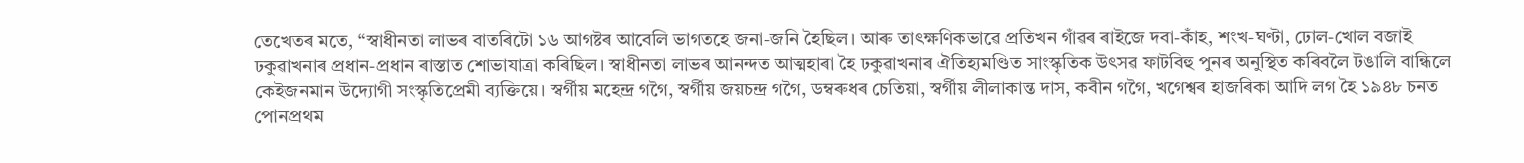তেখেতৰ মতে, “স্বাধীনতা লাভৰ বাতৰিটো ১৬ আগষ্টৰ আবেলি ভাগতহে জনা-জনি হৈছিল। আৰু তাৎক্ষণিকভাৱে প্ৰতিখন গাঁৱৰ ৰাইজে দবা-কাঁহ, শংখ-ঘণ্টা, ঢোল-খোল বজাই ঢকুৱাখনাৰ প্ৰধান-প্ৰধান ৰাস্তাত শোভাযাত্ৰা কৰিছিল। স্বাধীনতা লাভৰ আনন্দত আত্মহাৰা হৈ ঢকুৱাখনাৰ ঐতিহ্যমণ্ডিত সাংস্কৃতিক উৎসৱ ফাটবিহু পুনৰ অনুস্থিত কৰিবলৈ টঙালি বান্ধিলে কেইজনমান উদ্যোগী সংস্কৃতিপ্ৰেমী ব্যক্তিয়ে। স্বৰ্গীয় মহেন্দ্ৰ গগৈ, স্বৰ্গীয় জয়চন্দ্ৰ গগৈ, ডম্বৰুধৰ চেতিয়া, স্বৰ্গীয় লীলাকান্ত দাস, কবীন গগৈ, খগেশ্বৰ হাজৰিকা আদি লগ হৈ ১৯৪৮ চনত পোনপ্ৰথম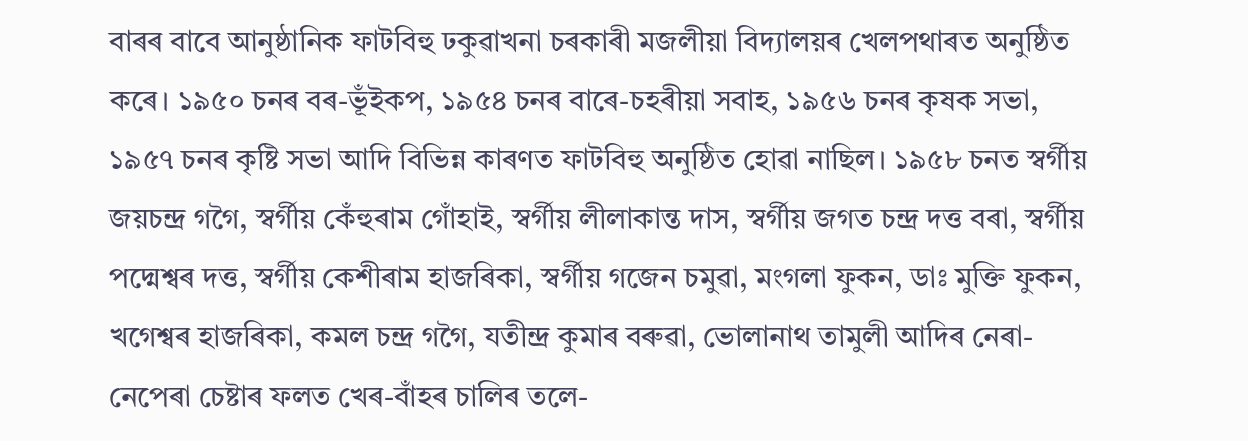বাৰৰ বাবে আনুষ্ঠানিক ফাটবিহু ঢকুৱাখনা চৰকাৰী মজলীয়া বিদ্যালয়ৰ খেলপথাৰত অনুষ্ঠিত কৰে। ১৯৫০ চনৰ বৰ-ভূঁইকপ, ১৯৫৪ চনৰ বাৰে-চহৰীয়া সবাহ, ১৯৫৬ চনৰ কৃষক সভা, ১৯৫৭ চনৰ কৃষ্টি সভা আদি বিভিন্ন কাৰণত ফাটবিহু অনুষ্ঠিত হোৱা নাছিল। ১৯৫৮ চনত স্বৰ্গীয় জয়চন্দ্ৰ গগৈ, স্বৰ্গীয় কেঁহুৰাম গোঁহাই, স্বৰ্গীয় লীলাকান্ত দাস, স্বৰ্গীয় জগত চন্দ্ৰ দত্ত বৰা, স্বৰ্গীয় পদ্মেশ্বৰ দত্ত, স্বৰ্গীয় কেশীৰাম হাজৰিকা, স্বৰ্গীয় গজেন চমুৱা, মংগলা ফুকন, ডাঃ মুক্তি ফুকন, খগেশ্বৰ হাজৰিকা, কমল চন্দ্ৰ গগৈ, যতীন্দ্ৰ কুমাৰ বৰুৱা, ভোলানাথ তামুলী আদিৰ নেৰা-নেপেৰা চেষ্টাৰ ফলত খেৰ-বাঁহৰ চালিৰ তলে-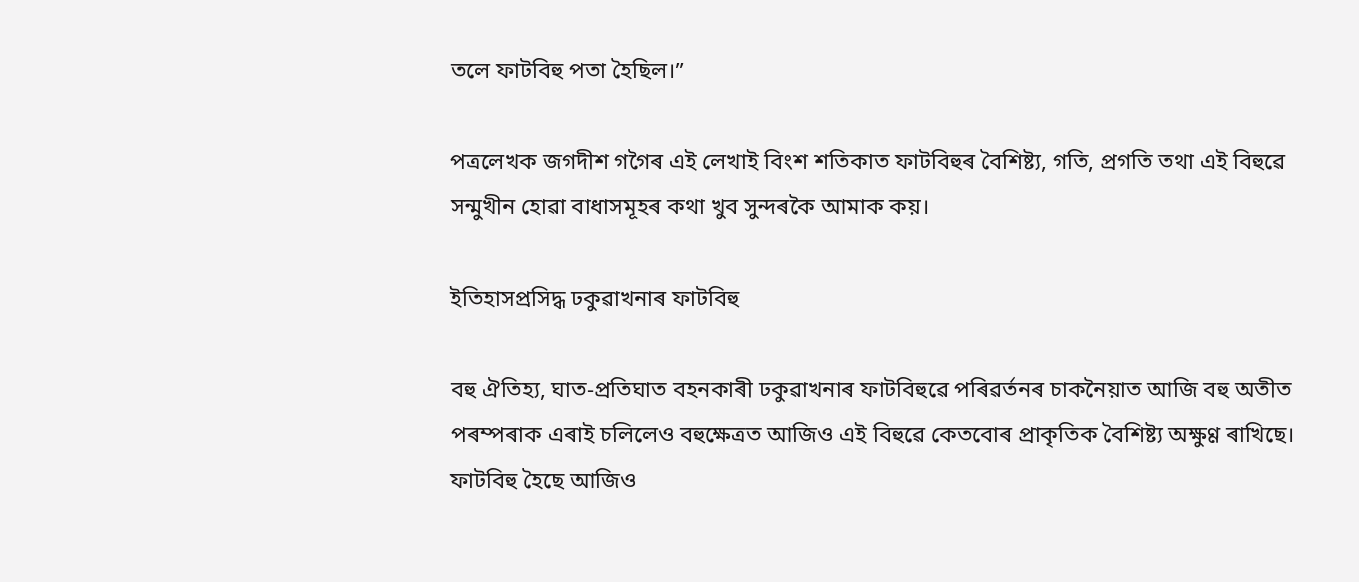তলে ফাটবিহু পতা হৈছিল।”

পত্ৰলেখক জগদীশ গগৈৰ এই লেখাই বিংশ শতিকাত ফাটবিহুৰ বৈশিষ্ট্য, গতি, প্ৰগতি তথা এই বিহুৱে সন্মুখীন হোৱা বাধাসমূহৰ কথা খুব সুন্দৰকৈ আমাক কয়।

ইতিহাসপ্ৰসিদ্ধ ঢকুৱাখনাৰ ফাটবিহু

বহু ঐতিহ্য, ঘাত-প্ৰতিঘাত বহনকাৰী ঢকুৱাখনাৰ ফাটবিহুৱে পৰিৱৰ্তনৰ চাকনৈয়াত আজি বহু অতীত পৰম্পৰাক এৰাই চলিলেও বহুক্ষেত্ৰত আজিও এই বিহুৱে কেতবোৰ প্ৰাকৃতিক বৈশিষ্ট্য অক্ষুণ্ণ ৰাখিছে। ফাটবিহু হৈছে আজিও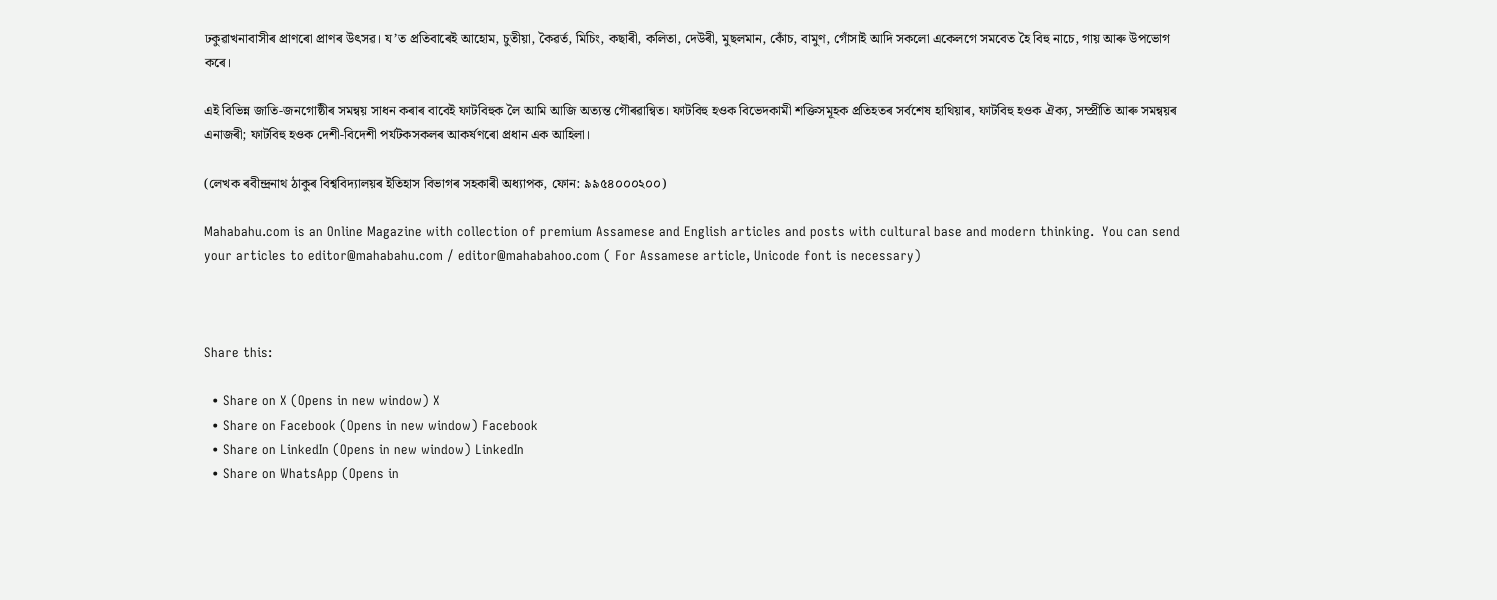ঢকুৱাখনাবাসীৰ প্ৰাণৰো প্ৰাণৰ উৎসৱ। য’ত প্ৰতিবাৰেই আহোম, চুতীয়া, কৈৱৰ্ত, মিচিং, কছাৰী, কলিতা, দেউৰী, মুছলমান, কোঁচ, বামুণ, গোঁসাই আদি সকলো একেলগে সমবেত হৈ বিহু নাচে, গায় আৰু উপভোগ কৰে।

এই বিভিন্ন জাতি-জনগোষ্ঠীৰ সমন্বয় সাধন কৰাৰ বাবেই ফাটবিহুক লৈ আমি আজি অত্যন্ত গৌৰৱান্বিত। ফাটবিহু হওক বিভেদকামী শক্তিসমূহক প্ৰতিহতৰ সৰ্বশেষ হাথিয়াৰ, ফাটবিহু হওক ঐক্য, সম্প্ৰীতি আৰু সমন্বয়ৰ এনাজৰী; ফাটবিহু হওক দেশী-বিদেশী পৰ্যটকসকলৰ আকৰ্ষণৰো প্ৰধান এক আহিলা।

(লেখক ৰবীন্দ্ৰনাথ ঠাকুৰ বিশ্ববিদ্যালয়ৰ ইতিহাস বিভাগৰ সহকাৰী অধ্যাপক, ফোন: ৯৯৫৪০০০২০০)

Mahabahu.com is an Online Magazine with collection of premium Assamese and English articles and posts with cultural base and modern thinking.  You can send your articles to editor@mahabahu.com / editor@mahabahoo.com ( For Assamese article, Unicode font is necessary)



Share this:

  • Share on X (Opens in new window) X
  • Share on Facebook (Opens in new window) Facebook
  • Share on LinkedIn (Opens in new window) LinkedIn
  • Share on WhatsApp (Opens in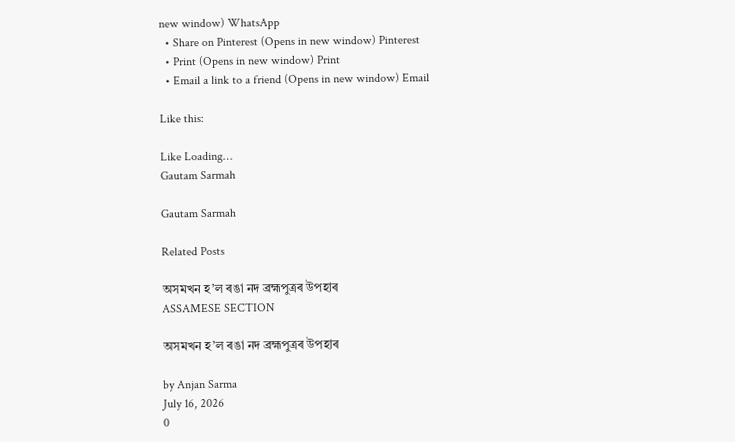new window) WhatsApp
  • Share on Pinterest (Opens in new window) Pinterest
  • Print (Opens in new window) Print
  • Email a link to a friend (Opens in new window) Email

Like this:

Like Loading…
Gautam Sarmah

Gautam Sarmah

Related Posts

অসমখন হ’ল ৰঙা নদ ব্ৰহ্মপুত্ৰৰ উপহাৰ
ASSAMESE SECTION

অসমখন হ’ল ৰঙা নদ ব্ৰহ্মপুত্ৰৰ উপহাৰ

by Anjan Sarma
July 16, 2026
0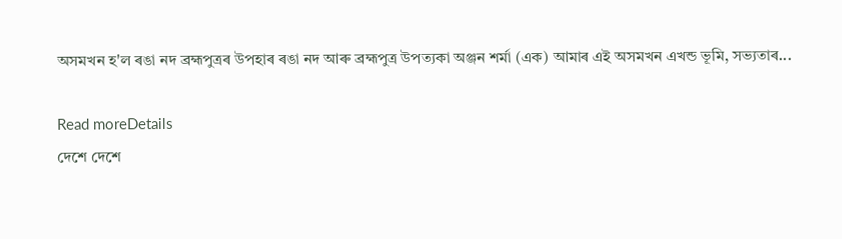অসমখন হ'ল ৰঙা নদ ব্ৰহ্মপুত্ৰৰ উপহাৰ ৰঙা নদ আৰু ব্ৰহ্মপুত্ৰ উপত্যকা অঞ্জন শৰ্মা (এক) আমাৰ এই অসমখন এখন্ড ভূমি, সভ্যতাৰ...

Read moreDetails
দেশে দেশে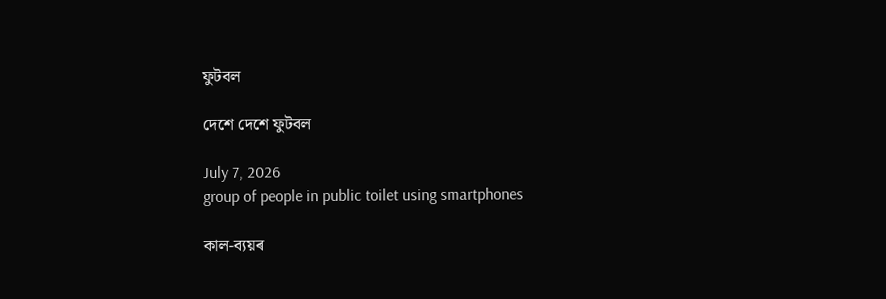ফুটবল

দেশে দেশে ফুটবল

July 7, 2026
group of people in public toilet using smartphones

কাল-ব্যয়ৰ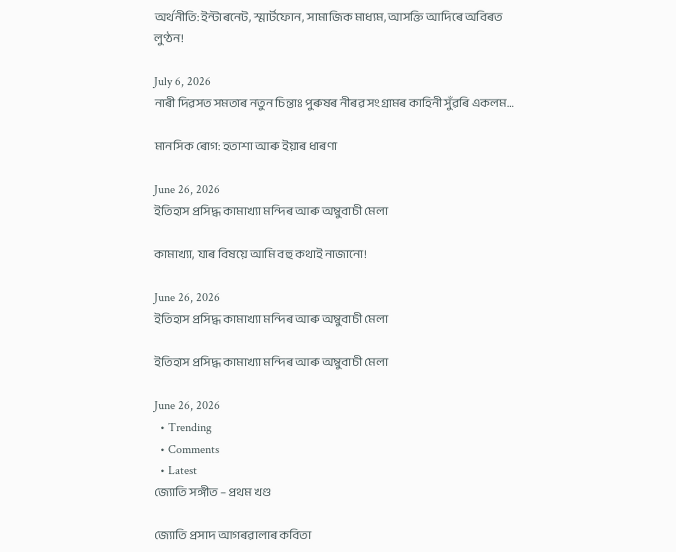অৰ্থনীতি: ইন্টাৰনেট, স্মাৰ্টফোন, সামাজিক মাধ্যম, আসক্তি আদিৰে অবিৰত লুণ্ঠন!

July 6, 2026
নাৰী দিৱসত সমতাৰ নতুন চিন্তাঃ পুৰুষৰ নীৰৱ সংগ্ৰামৰ কাহিনী সুঁৱৰি একলম…

মানসিক ৰোগ: হতাশা আৰু ইয়াৰ ধাৰণা

June 26, 2026
ইতিহাস প্ৰসিদ্ধ কামাখ্যা মন্দিৰ আৰু অম্বুবাচী মেলা

কামাখ্যা, যাৰ বিষয়ে আমি বহু কথাই নাজানো!

June 26, 2026
ইতিহাস প্ৰসিদ্ধ কামাখ্যা মন্দিৰ আৰু অম্বুবাচী মেলা

ইতিহাস প্ৰসিদ্ধ কামাখ্যা মন্দিৰ আৰু অম্বুবাচী মেলা

June 26, 2026
  • Trending
  • Comments
  • Latest
জ্যোতি সঙ্গীত – প্ৰথম খণ্ড

জ্যোতি প্ৰসাদ আগৰৱালাৰ কবিতা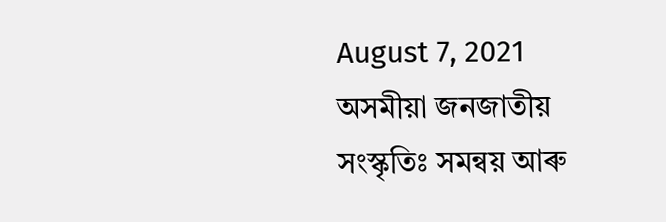August 7, 2021
অসমীয়া জনজাতীয় সংস্কৃতিঃ সমন্বয় আৰু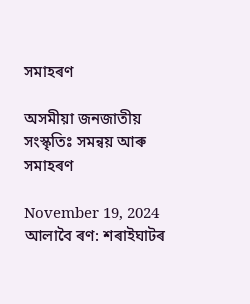সমাহৰণ

অসমীয়া জনজাতীয় সংস্কৃতিঃ সমন্বয় আৰু সমাহৰণ

November 19, 2024
আলাবৈ ৰণ: শৰাইঘাটৰ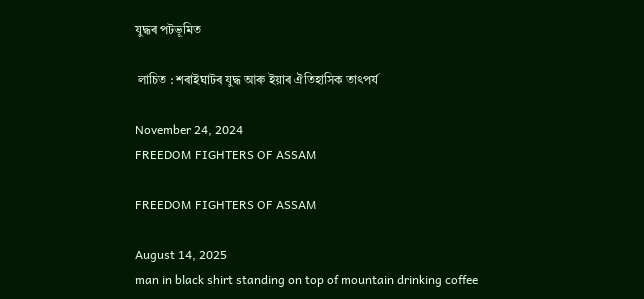যুদ্ধৰ পটভূমিত

 লাচিত : শৰাইঘাটৰ যুদ্ধ আৰু ইয়াৰ ঐতিহাসিক তাৎপৰ্য

November 24, 2024
FREEDOM FIGHTERS OF ASSAM

FREEDOM FIGHTERS OF ASSAM

August 14, 2025
man in black shirt standing on top of mountain drinking coffee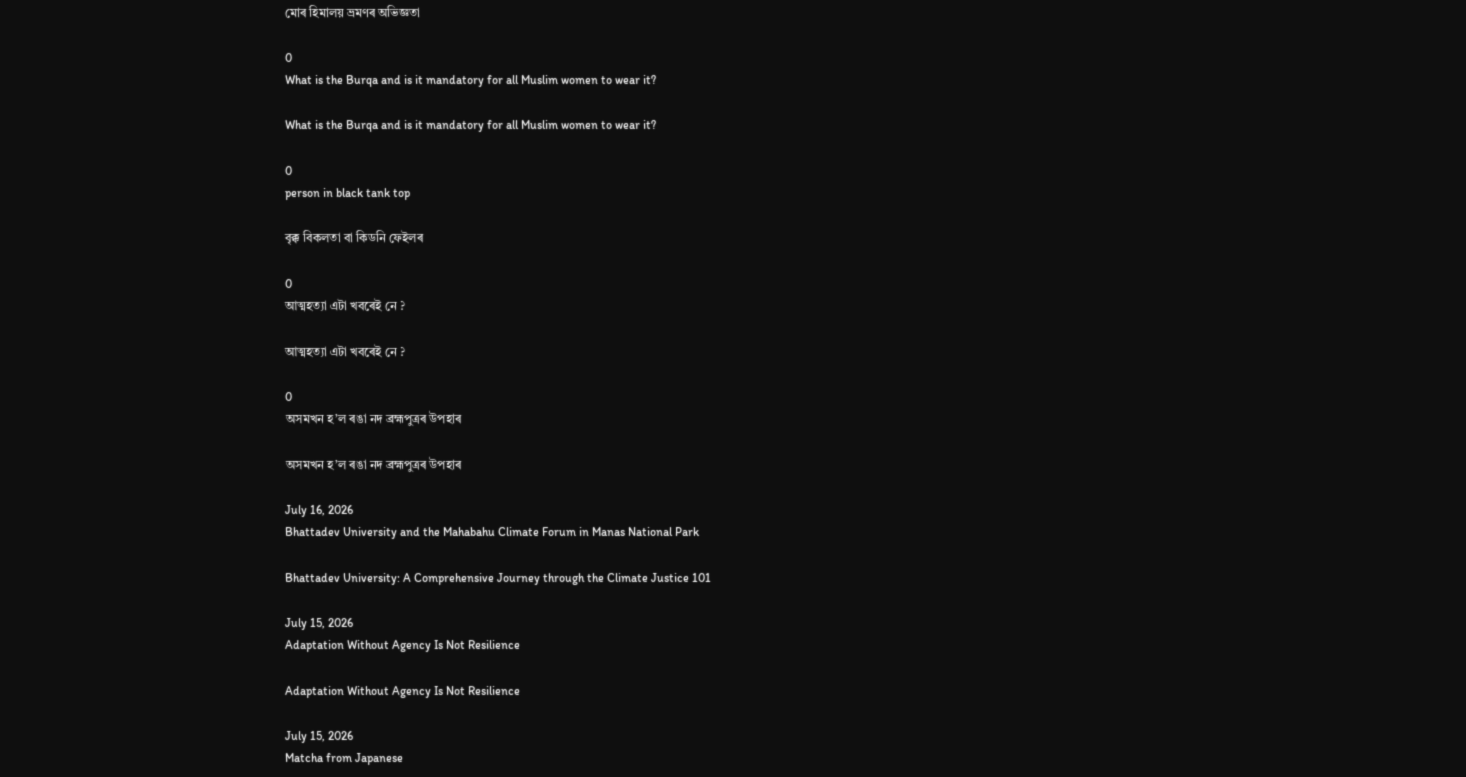মোৰ হিমালয় ভ্ৰমণৰ অভিজ্ঞতা

0
What is the Burqa and is it mandatory for all Muslim women to wear it?

What is the Burqa and is it mandatory for all Muslim women to wear it?

0
person in black tank top

বৃক্ক বিকলতা বা কিডনি ফেইলৰ

0
আত্মহত্যা এটা খবৰেই নে ?

আত্মহত্যা এটা খবৰেই নে ?

0
অসমখন হ’ল ৰঙা নদ ব্ৰহ্মপুত্ৰৰ উপহাৰ

অসমখন হ’ল ৰঙা নদ ব্ৰহ্মপুত্ৰৰ উপহাৰ

July 16, 2026
Bhattadev University and the Mahabahu Climate Forum in Manas National Park

Bhattadev University: A Comprehensive Journey through the Climate Justice 101

July 15, 2026
Adaptation Without Agency Is Not Resilience

Adaptation Without Agency Is Not Resilience

July 15, 2026
Matcha from Japanese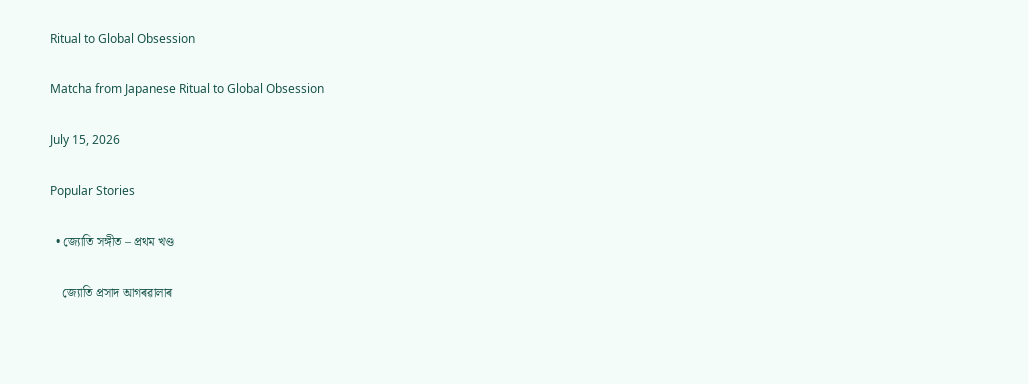Ritual to Global Obsession

Matcha from Japanese Ritual to Global Obsession

July 15, 2026

Popular Stories

  • জ্যোতি সঙ্গীত – প্ৰথম খণ্ড

    জ্যোতি প্ৰসাদ আগৰৱালাৰ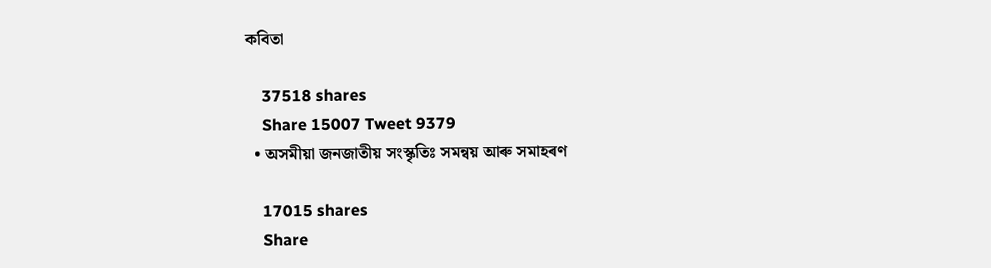কবিতা

    37518 shares
    Share 15007 Tweet 9379
  • অসমীয়া জনজাতীয় সংস্কৃতিঃ সমন্বয় আৰু সমাহৰণ

    17015 shares
    Share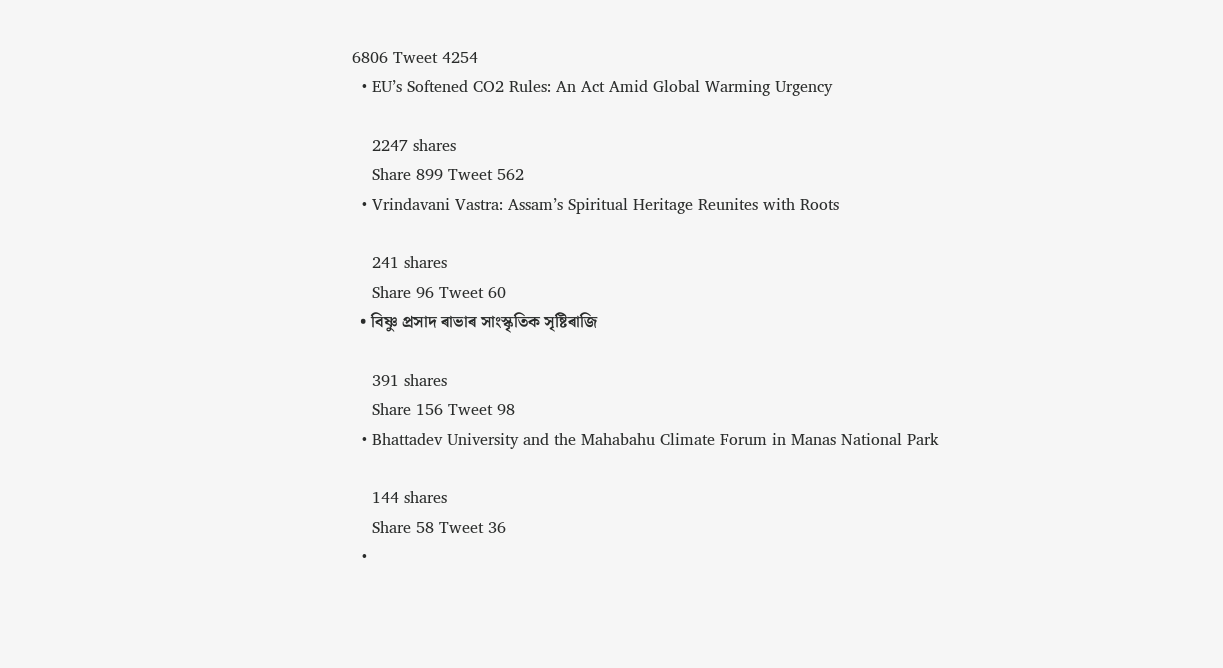6806 Tweet 4254
  • EU’s Softened CO2 Rules: An Act Amid Global Warming Urgency

    2247 shares
    Share 899 Tweet 562
  • Vrindavani Vastra: Assam’s Spiritual Heritage Reunites with Roots

    241 shares
    Share 96 Tweet 60
  • বিষ্ণু প্ৰসাদ ৰাভাৰ সাংস্কৃতিক সৃষ্টিৰাজি

    391 shares
    Share 156 Tweet 98
  • Bhattadev University and the Mahabahu Climate Forum in Manas National Park

    144 shares
    Share 58 Tweet 36
  •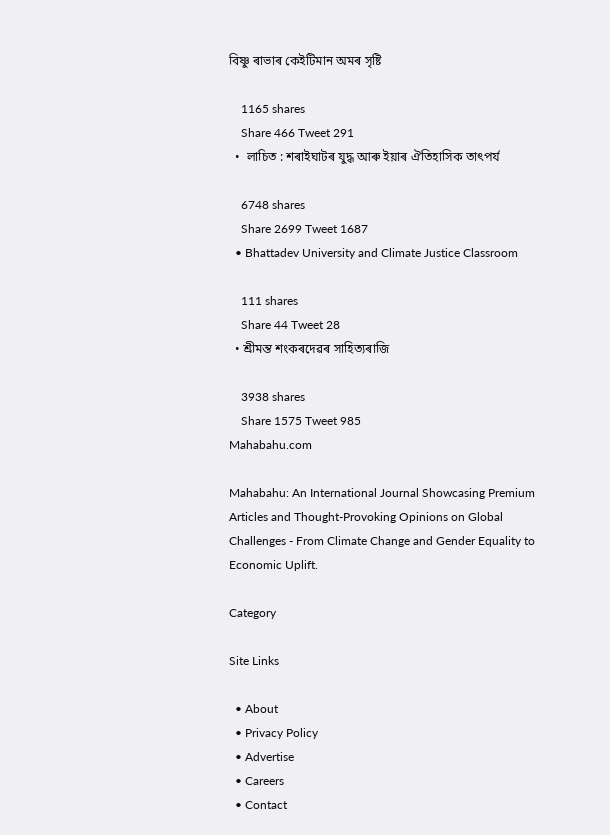বিষ্ণু ৰাভাৰ কেইটিমান অমৰ সৃষ্টি

    1165 shares
    Share 466 Tweet 291
  •  লাচিত : শৰাইঘাটৰ যুদ্ধ আৰু ইয়াৰ ঐতিহাসিক তাৎপৰ্য

    6748 shares
    Share 2699 Tweet 1687
  • Bhattadev University and Climate Justice Classroom

    111 shares
    Share 44 Tweet 28
  • শ্ৰীমন্ত শংকৰদেৱৰ সাহিত্যৰাজি

    3938 shares
    Share 1575 Tweet 985
Mahabahu.com

Mahabahu: An International Journal Showcasing Premium Articles and Thought-Provoking Opinions on Global Challenges - From Climate Change and Gender Equality to Economic Uplift.

Category

Site Links

  • About
  • Privacy Policy
  • Advertise
  • Careers
  • Contact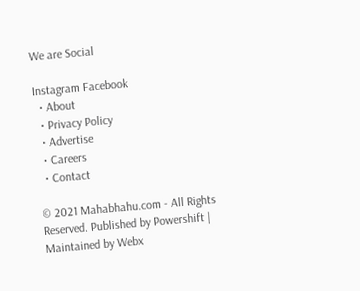We are Social

Instagram Facebook
  • About
  • Privacy Policy
  • Advertise
  • Careers
  • Contact

© 2021 Mahabhahu.com - All Rights Reserved. Published by Powershift | Maintained by Webx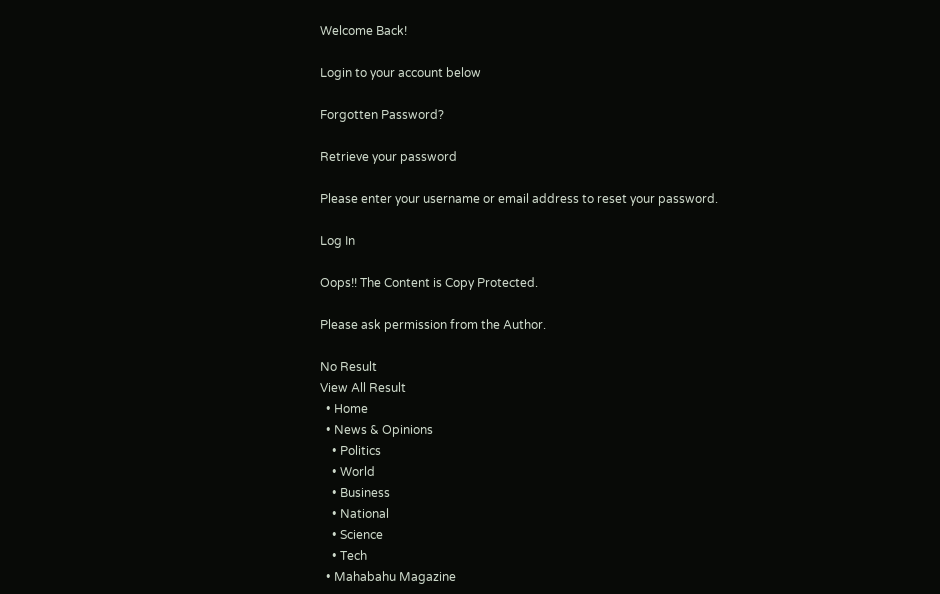Welcome Back!

Login to your account below

Forgotten Password?

Retrieve your password

Please enter your username or email address to reset your password.

Log In

Oops!! The Content is Copy Protected.

Please ask permission from the Author.

No Result
View All Result
  • Home
  • News & Opinions
    • Politics
    • World
    • Business
    • National
    • Science
    • Tech
  • Mahabahu Magazine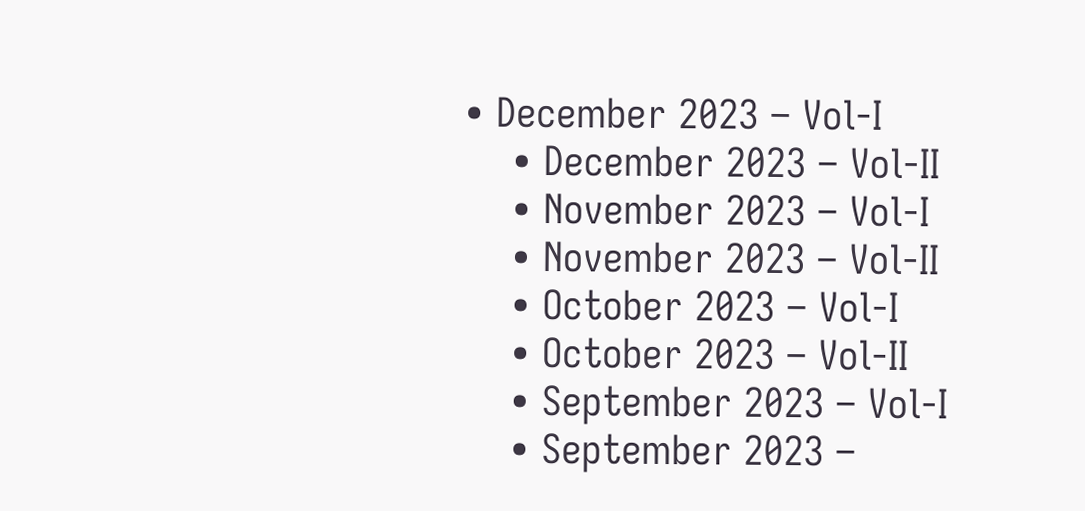• December 2023 – Vol-I
    • December 2023 – Vol-II
    • November 2023 – Vol-I
    • November 2023 – Vol-II
    • October 2023 – Vol-I
    • October 2023 – Vol-II
    • September 2023 – Vol-I
    • September 2023 –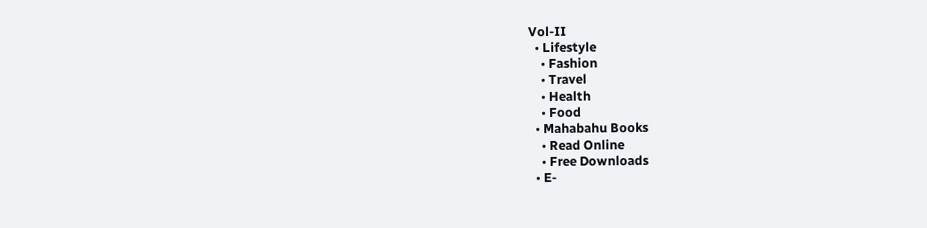Vol-II
  • Lifestyle
    • Fashion
    • Travel
    • Health
    • Food
  • Mahabahu Books
    • Read Online
    • Free Downloads
  • E-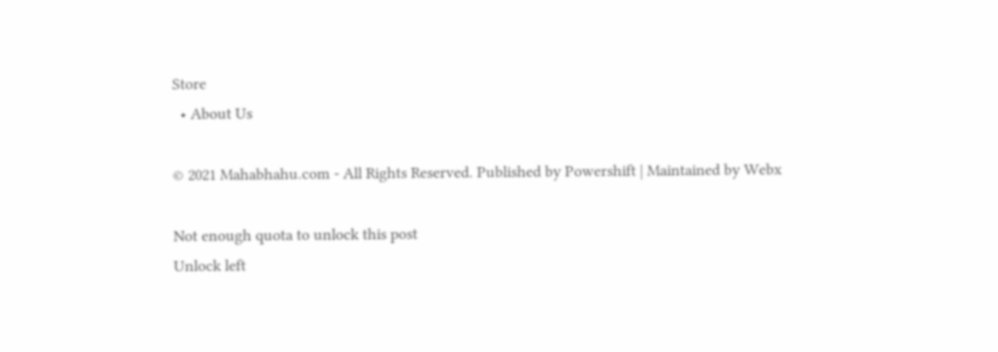Store
  • About Us

© 2021 Mahabhahu.com - All Rights Reserved. Published by Powershift | Maintained by Webx

Not enough quota to unlock this post
Unlock left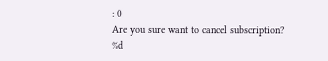: 0
Are you sure want to cancel subscription?
%d